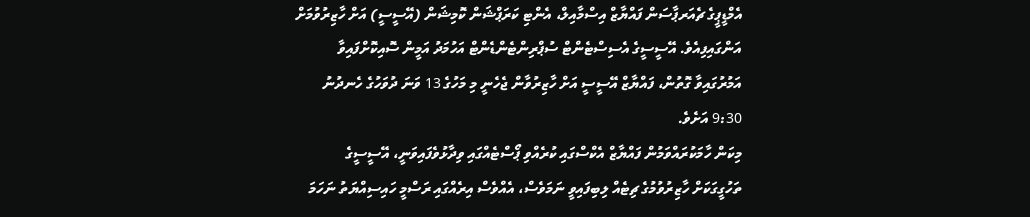އެމްޑީޕީގެ ޗެއަރޕާސަން ފައްޔާޒް އިސްމާއިލް، އެންޓި ކަރަޕްޝަން ކޮމިޝަން (އޭސީސީ) އަށް ހާޒިރުވުމަށް އަންގައިފިއެވެ. އޭސީސީގެ އެސިސްޓެންޓް ސުޕްރިންޓެންޑެންޓް އަހުމަދު އަމީން ސޮއިކޮށްފައިވާ އަމުރުގައިވާ ގޮތުން، ފައްޔާޒް އޭސީސީ އަށް ހާޒިރުވާން ޖެހެނީ މި މަހުގެ 13 ވަނަ ދުވަހުގެ ހެނދުނު 9:30 އަށެވެ.
މިކަން ހާމަކުރައްވަމުން ފައްޔާޒް އެކްސްގައި ކުރެއްވި ޕޯސްޓެއްގައި ވިދާޅުވެފައިވަނީ، އޭސީސީގެ ތަހުގީގަކަށް ހާޒިރުވުމުގެ ޗިޓެއް ލިބިފައިވީ ނަމަވެސް، އެއްވެސް އިރެއްގައި ރަސްމީ ހައިސިއްޔަތު ނަހަމަ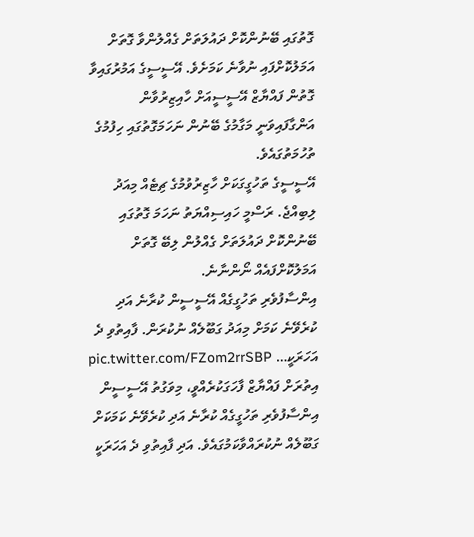ގޮތުގައި ބޭނުންކޮށް ދައުލަތަށް ގެއްލުންވާ ގޮތަށް އަމަލުކޮށްފައި ނުވާނެ ކަމަށެވެ. އޭސީސީގެ އަމުރުގައިވާ ގޮތުން ފައްޔާޒް އޭސީސީއަށް ހާއިޒިރުވާން އަންގާފައިވަނީ މަގާމުގެ ބޭނުން ނަހަމަގޮތުގައި ހިފުމުގެ ތުހުމަތުގައެވެ.
އޭސީސީގެ ތަހުގީގަކަށް ހާޒިރުވުމުގެ ޗިޓެއް މިއަދު ލިބިއްޖެ. ރަސްމީ ހައިސިއްޔަތު ނަހަމަ ގޮތުގައި ބޭނުންކޮށް ދައުލަތަށް ގެއްލުން ލިބޭ ގޮތަށް އަމަލުކޮށްފައެއް ނޯންނާނެ.
އިންސާފުވެރި ތަހުގީގެއް އޭސީސީން ކުރާނެ އަދި ކުރެވޭނެ ކަމަށް މިއަދު ގަބޫލެއް ނުކުރަން. ފާއިތުވި ދެ އަހަރަކީ… pic.twitter.com/FZom2rrSBP
އިތުރަށް ފައްޔާޒް ފާހަގަކުރެއްވީ، މިވަގުތު އޭސީސީން އިންސާފުވެރި ތަހުގީގެއް ކުރާނެ އަދި ކުރެވޭނެ ކަމަކަށް ގަބޫލެއް ނުކުރައްވާކަމުގައެވެ. އަދި ފާއިތުވި ދެ އަހަރަކީ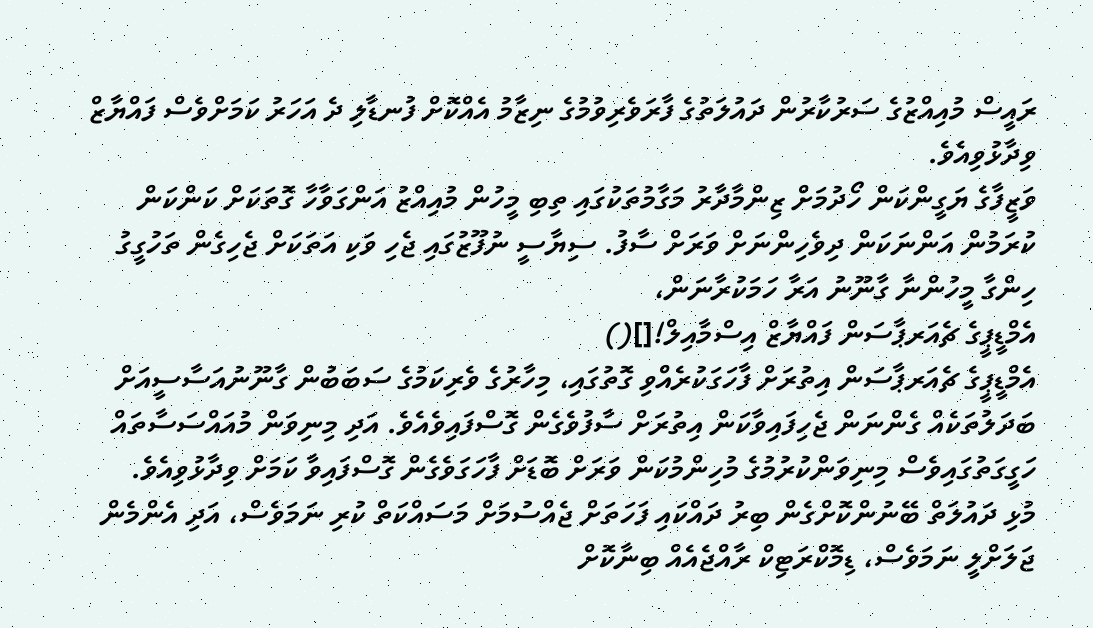ރައީސް މުއިއްޒުގެ ސަރުކާރުން ދައުލަތުގެ ފާރަވެރިވުމުގެ ނިޒާމު އެއްކޮށް ފުނޑާލި ދެ އަހަރު ކަމަށްވެސް ފައްޔާޒް ވިދާޅުވިއެވެ.
ވަޒީފާގެ ޔަގީންކަން ހޯދުމަށް ޒިންމާދާރު މަގާމުތަކުގައި ތިބި މީހުން މުއިއްޒު އަންގަވާހާ ގޮތަކަށް ކަންކަން ކުރަމުން އަންނަކަން ދިވެހިންނަށް ވަރަށް ސާފު. ސިޔާސީ ނުފޫޒުގައި ޖެހި ވަކި އަތަކަށް ޖެހިގެން ތަހުގީގު ހިންގާ މީހުންނާ ގާނޫނު އަރާ ހަމަކުރާނަން،
އެމްޑީޕީގެ ޗެއަރޕާސަން ފައްޔާޒް އިސްމާއިލް![]()
އެމްޑީޕީގެ ޗެއަރޕާސަން އިތުރަށް ފާހަގަކުރެއްވި ގޮތުގައި، މިހާރުގެ ވެރިކަމުގެ ސަބަބުން ގާނޫނުއަސާސީއަށް ބަދަލުތަކެއް ގެންނަން ޖެހިފައިވާކަން އިތުރަށް ސާފުވެގެން ގޮސްފައިވެއެވެ. އަދި މިނިވަން މުއައްސަސާތައް ހަގީގަތުގައިވެސް މިނިވަންކުރުމުގެ މުހިންމުކަން ވަރަށް ބޮޑަށް ފާހަގަވެގެން ގޮސްފައިވާ ކަމަށް ވިދާޅުވިއެވެ.
މުޅި ދައުލަތް ބޭނުންކޮށްގެން ބިރު ދައްކައި ފަހަތަށް ޖެއްސުމަށް މަސައްކަތް ކުރި ނަމަވެސް، އަދި އެންމެން ޖަލަށްލީ ނަމަވެސް، ޑިމޮކްރަޓިކް ރާއްޖެއެއް ބިނާކޮށް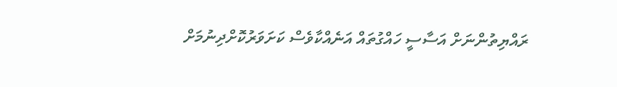ރައްޔިތުންނަށް އަސާސީ ހައްގުތައް އަނެއްކާވެސް ކަށަވަރުކޮށްދިނުމަށް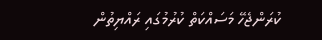ކުރަންޖެހޭ މަސައްކަތް ކުރުމުގައި ރައްޔިތުން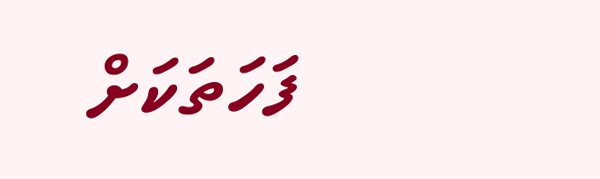ފަހަތަކަށް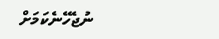ނުޖެހޭނެކަމަށް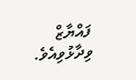ފައްޔާޒް ވިދާޅުވިއެވެ.